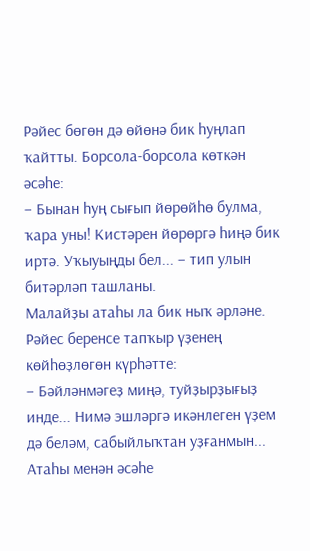Рәйес бөгөн дә өйөнә бик һуңлап ҡайтты. Борсола-борсола көткән әсәһе:
– Бынан һуң сығып йөрөйһө булма, ҡара уны! Кистәрен йөрөргә һиңә бик иртә. Уҡыуыңды бел... – тип улын битәрләп ташланы.
Малайҙы атаһы ла бик ныҡ әрләне.
Рәйес беренсе тапҡыр үҙенең көйһөҙлөгөн күрһәтте:
– Бәйләнмәгеҙ миңә, туйҙырҙығыҙ инде... Нимә эшләргә икәнлеген үҙем дә беләм, сабыйлыҡтан уҙғанмын...
Атаһы менән әсәһе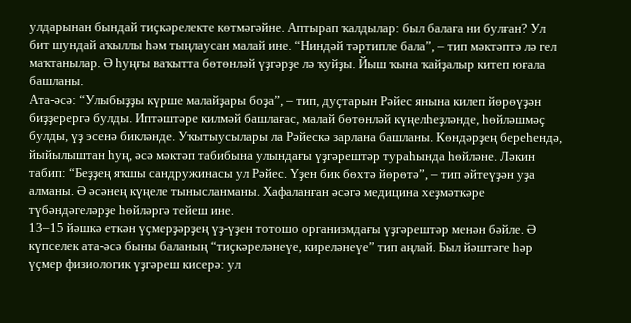улдарынан бындай тиҫкәрелекте көтмәгәйне. Аптырап ҡалдылар: был балаға ни булған? Ул бит шундай аҡыллы һәм тыңлаусан малай ине. “Ниндәй тәртипле бала”, – тип мәктәптә лә гел маҡтанылар. Ә һуңғы ваҡытта бөтөнләй үҙгәрҙе лә ҡуйҙы. Йыш ҡына ҡайҙалыр китеп юғала башланы.
Ата-әсә: “Улыбыҙҙы күрше малайҙары боҙа”, – тип, дуҫтарын Рәйес янына килеп йөрөүҙән биҙҙерергә булды. Иптәштәре килмәй башлағас, малай бөтөнләй күңелһеҙләнде, һөйләшмәҫ булды, үҙ эсенә бикләнде. Уҡытыусылары ла Рәйескә зарлана башланы. Көндәрҙең береһендә, йыйылыштан һуң, әсә мәктәп табибына улындағы үҙгәрештәр тураһында һөйләне. Ләкин табип: “Беҙҙең яҡшы сандружинасы ул Рәйес. Үҙен бик бөхтә йөрөтә”, – тип әйтеүҙән уҙа алманы. Ә әсәнең күңеле тынысланманы. Хафаланған әсәгә медицина хеҙмәткәре түбәндәгеләрҙе һөйләргә тейеш ине.
13–15 йәшкә еткән үҫмерҙәрҙең үҙ-үҙен тотошо организмдағы үҙгәрештәр менән бәйле. Ә күпселек ата-әсә быны баланың “тиҫкәреләнеүе, киреләнеүе” тип аңлай. Был йәштәге һәр үҫмер физиологик үҙгәреш кисерә: ул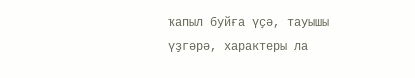ҡапыл буйға үҫә, тауышы үҙгәрә, характеры ла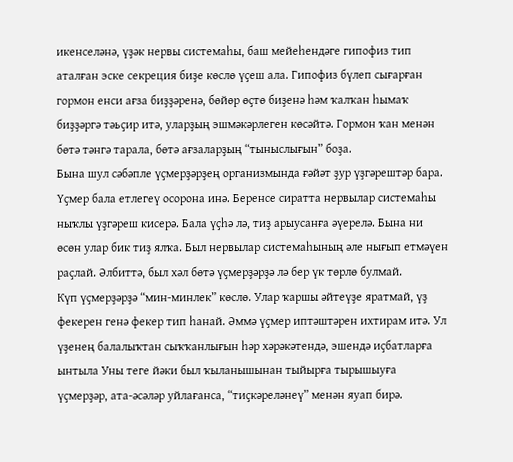икенселәнә, үҙәк нервы системаһы, баш мейеһендәге гипофиз тип аталған эске секреция биҙе көслө үҫеш ала. Гипофиз бүлеп сығарған гормон енси ағза биҙҙәренә, бөйөр өҫтө биҙенә һәм ҡалҡан һымаҡ биҙҙәргә тәьҫир итә, уларҙың эшмәкәрлеген көсәйтә. Гормон ҡан менән бөтә тәнгә тарала, бөтә ағзаларҙың “тыныслығын” боҙа.
Бына шул сәбәпле үҫмерҙәрҙең организмында ғәйәт ҙур үҙгәрештәр бара. Үҫмер бала етлегеү осорона инә. Беренсе сиратта нервылар системаһы ныҡлы үҙгәреш кисерә. Бала үҫһә лә, тиҙ арыусанға әүерелә. Бына ни өсөн улар бик тиҙ ялҡа. Был нервылар системаһының әле нығып етмәүен раҫлай. Әлбиттә, был хәл бөтә үҫмерҙәрҙә лә бер үк төрлө булмай.
Күп үҫмерҙәрҙә “мин-минлек” көслө. Улар ҡаршы әйтеүҙе яратмай, үҙ фекерен генә фекер тип һанай. Әммә үҫмер иптәштәрен ихтирам итә. Ул үҙенең балалыҡтан сыҡҡанлығын һәр хәрәкәтендә, эшендә иҫбатларға ынтыла Уны теге йәки был ҡыланышынан тыйырға тырышыуға үҫмерҙәр, ата-әсәләр уйлағанса, “тиҫкәреләнеү” менән яуап бирә.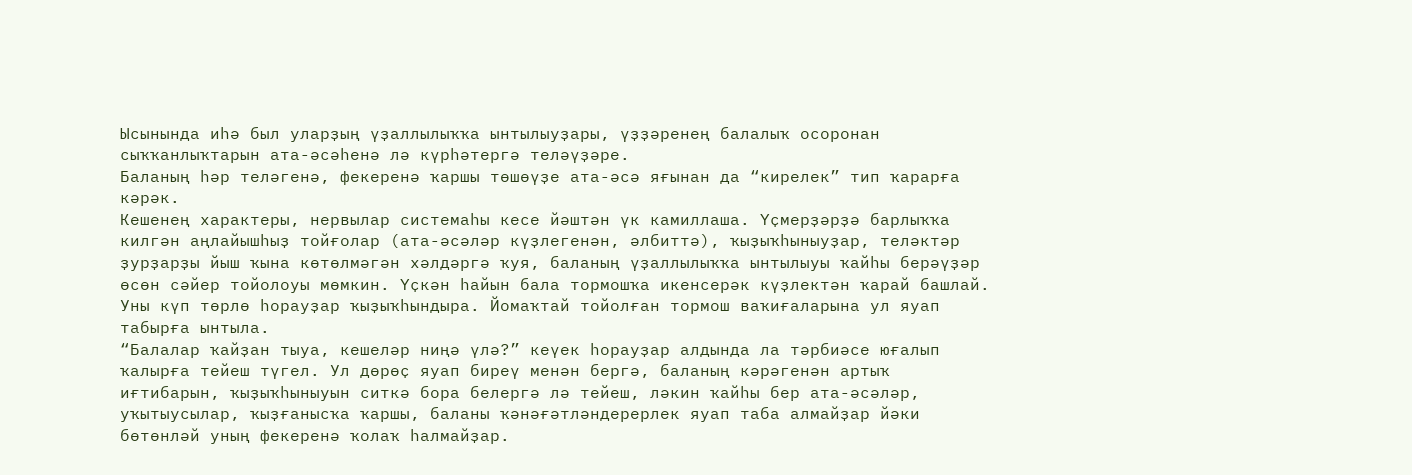Ысынында иһә был уларҙың үҙаллылыҡҡа ынтылыуҙары, үҙҙәренең балалыҡ осоронан сыҡҡанлыҡтарын ата-әсәһенә лә күрһәтергә теләүҙәре.
Баланың һәр теләгенә, фекеренә ҡаршы төшөүҙе ата-әсә яғынан да “кирелек” тип ҡарарға кәрәк.
Кешенең характеры, нервылар системаһы кесе йәштән үк камиллаша. Үҫмерҙәрҙә барлыҡҡа килгән аңлайышһыҙ тойғолар (ата-әсәләр күҙлегенән, әлбиттә), ҡыҙыҡһыныуҙар, теләктәр ҙурҙарҙы йыш ҡына көтөлмәгән хәлдәргә ҡуя, баланың үҙаллылыҡҡа ынтылыуы ҡайһы берәүҙәр өсөн сәйер тойолоуы мөмкин. Үҫкән һайын бала тормошҡа икенсерәк күҙлектән ҡарай башлай. Уны күп төрлө һорауҙар ҡыҙыҡһындыра. Йомаҡтай тойолған тормош ваҡиғаларына ул яуап табырға ынтыла.
“Балалар ҡайҙан тыуа, кешеләр ниңә үлә?” кеүек һорауҙар алдында ла тәрбиәсе юғалып ҡалырға тейеш түгел. Ул дөрөҫ яуап биреү менән бергә, баланың кәрәгенән артыҡ иғтибарын, ҡыҙыҡһыныуын ситкә бора белергә лә тейеш, ләкин ҡайһы бер ата-әсәләр, уҡытыусылар, ҡыҙғанысҡа ҡаршы, баланы ҡәнәғәтләндерерлек яуап таба алмайҙар йәки бөтөнләй уның фекеренә ҡолаҡ һалмайҙар.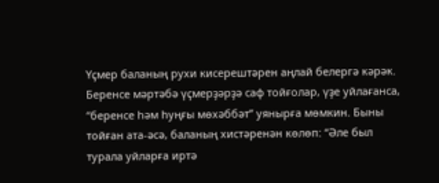Үҫмер баланың рухи кисерештәрен аңлай белергә кәрәк. Беренсе мәртәбә үҫмерҙәрҙә саф тойғолар, үҙе уйлағанса, “беренсе һәм һуңғы мөхәббәт” уянырға мөмкин. Быны тойған ата-әсә, баланың хистәренән көлөп: “Әле был турала уйларға иртә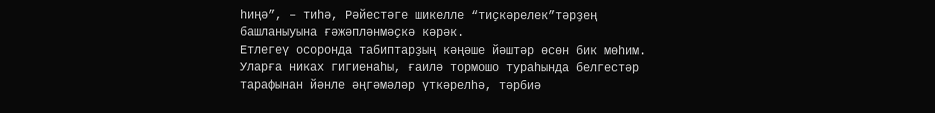һиңә”, – тиһә, Рәйестәге шикелле “тиҫкәрелек”тәрҙең башланыуына ғәжәпләнмәҫкә кәрәк.
Етлегеү осоронда табиптарҙың кәңәше йәштәр өсөн бик мөһим. Уларға никах гигиенаһы, ғаилә тормошо тураһында белгестәр тарафынан йәнле әңгәмәләр үткәрелһә, тәрбиә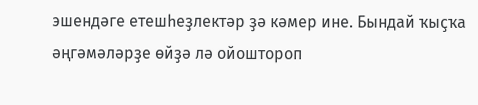эшендәге етешһеҙлектәр ҙә кәмер ине. Бындай ҡыҫҡа әңгәмәләрҙе өйҙә лә ойоштороп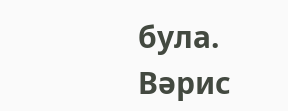була.
Вәрис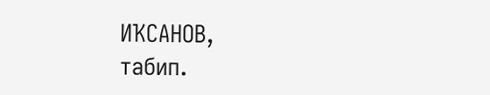ИҠСАНОВ,
табип.